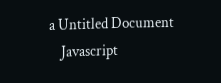a Untitled Document
    Javascript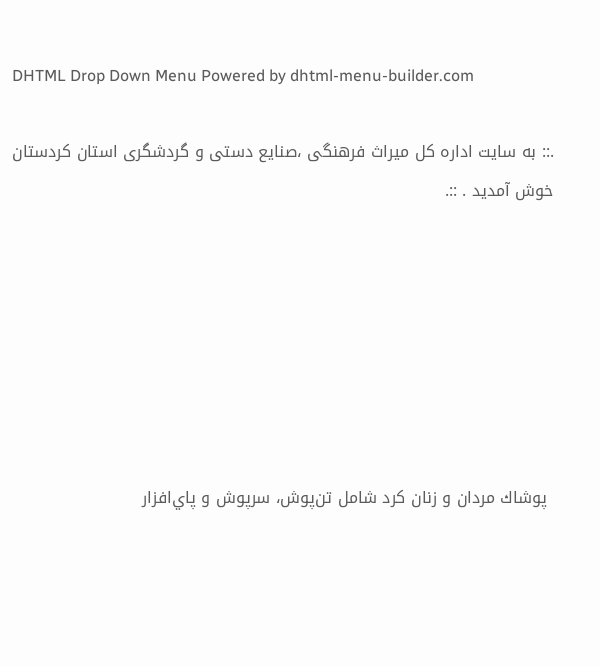DHTML Drop Down Menu Powered by dhtml-menu-builder.com

.:: به سایت اداره كل میراث فرهنگی ،صنایع دستی و گردشگری استان کردستان خوش آمدید . ::.







 پوشاك‌ مردان‌ و زنان‌ كرد شامل‌ تن‌پوش‌، سرپوش‌ و پاي‌افزار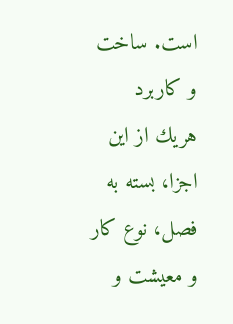است‌. ساخت‌ و كاربرد هريك‌ از اين‌ اجزا، بسته‌ به‌ فصل‌، نوع‌ كار و معيشت‌ و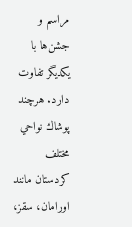مراسم‌ و جشن‌ها با يكديگر تفاوت‌ دارد. هرچند پوشاك‌ نواحي‌ مختلف‌ كردستان‌ مانند اورامان‌، سقز،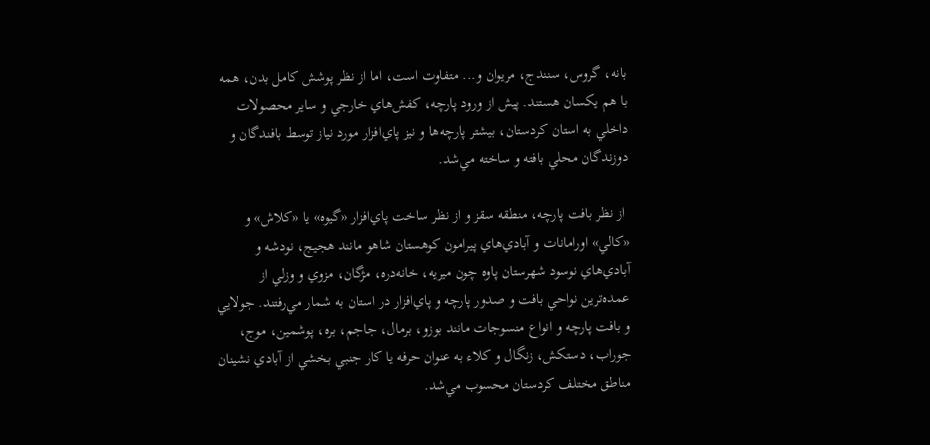بانه‌، گروس‌، سنندج‌، مريوان‌ و... متفاوت‌ است‌، اما از نظر پوشش‌ كامل‌ بدن‌، همه‌ با هم‌ يكسان‌ هستند. پيش‌ از ورود پارچه‌، كفش‌هاي‌ خارجي‌ و ساير محصولات‌ داخلي‌ به‌ استان‌ كردستان‌، بيشتر پارچه‌ها و نيز پاي‌افزار مورد نياز توسط‌ بافندگان‌ و دوزندگان‌ محلي‌ بافته‌ و ساخته‌ مي‌شد.

 از نظر بافت‌ پارچه‌، منطقه‌ سقز و از نظر ساخت‌ پاي‌افزار «گيوه‌» يا «كلاش‌» و «كالي‌» اورامانات‌ و آبادي‌هاي‌ پيرامون‌ كوهستان‌ شاهو مانند هجيج‌، نودشه‌ و آبادي‌هاي‌ نوسود شهرستان‌ پاوه‌ چون‌ ميريه‌، خانه‌دره‌، مژگان‌، مزوي‌ و وزلي‌ از عمده‌ترين‌ نواحي‌ بافت‌ و صدور پارچه‌ و پاي‌افزار در استان‌ به‌ شمار مي‌رفتند. جولايي‌ و بافت‌ پارچه‌ و انواع‌ منسوجات‌ مانند بوزو، برمال‌، جاجم‌، بره‌، پوشمين‌، موج‌، جوراب‌، دستكش‌، زنگال‌ و كلاء به‌ عنوان‌ حرفه‌ يا كار جنبي‌ بخشي‌ از آبادي‌ نشينان‌ مناطق‌ مختلف‌ كردستان‌ محسوب‌ مي‌شد.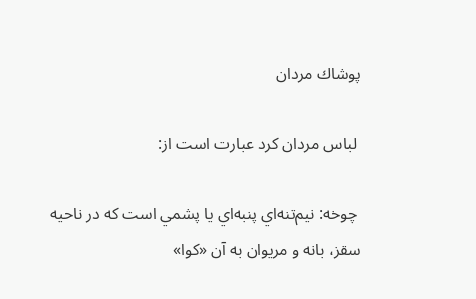پوشاك‌ مردان‌

 لباس‌ مردان‌ كرد عبارت‌ است‌ از:

 چوخه‌: نيم‌تنه‌اي‌ پنبه‌اي‌ يا پشمي‌ است‌ كه‌ در ناحيه‌ سقز، بانه‌ و مريوان‌ به‌ آن‌ «كوا»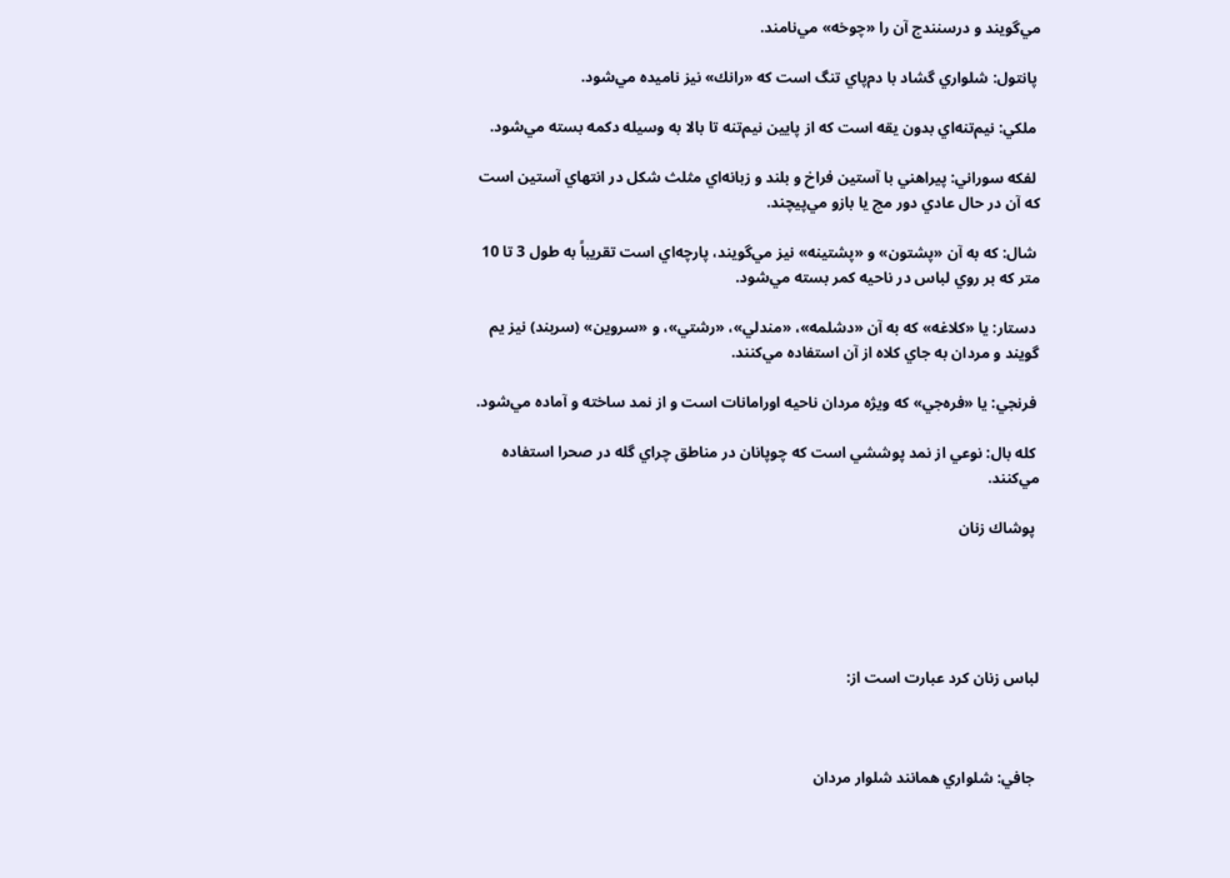مي‌گويند و درسنندج‌ آن‌ را «چوخه‌» مي‌نامند.

 پانتول‌: شلواري‌ گشاد با دم‌پاي‌ تنگ‌ است‌ كه‌ «رانك‌» نيز ناميده‌ مي‌شود.

 ملكي‌: نيم‌تنه‌اي‌ بدون‌ يقه‌ است‌ كه‌ از پايين‌ نيم‌تنه‌ تا بالا به‌ وسيله‌ دكمه‌ بسته‌ مي‌شود.

 لفكه‌ سوراني: پيراهني‌ با آستين‌ فراخ‌ و بلند و زبانه‌اي‌ مثلث‌ شكل‌ در انتهاي‌ آستين‌ است‌ كه‌ آن‌ در حال‌ عادي‌ دور مچ‌ يا بازو مي‌پيچند.

 شال: كه‌ به‌ آن‌ «پشتون‌» و «پشتينه‌» نيز مي‌گويند، پارچه‌اي‌ است‌ تقريباً به‌ طول‌ 3 تا 10 متر كه‌ بر روي‌ لباس‌ در ناحيه‌ كمر بسته‌ مي‌شود.

 دستار: يا «كلاغه‌» كه‌ به‌ آن‌ «دشلمه‌»، «مندلي‌»، «رشتي‌»، و «سروين‌» (سربند) نيز يم‌ گويند و مردان‌ به‌ جاي‌ كلاه‌ از آن‌ استفاده‌ مي‌كنند.

 فرنجي‌: يا «فره‌جي‌» كه‌ ويژه‌ مردان‌ ناحيه‌ اورامانات‌ است‌ و از نمد ساخته‌ و آماده‌ مي‌شود.

 كله‌ بال: نوعي‌ از نمد پوششي‌ است‌ كه‌ چوپانان‌ در مناطق‌ چراي‌ گله‌ در صحرا استفاده‌ مي‌كنند.

 پوشاك‌ زنان‌





لباس‌ زنان‌ كرد عبارت‌ است‌ از:



 جافي‌: شلواري‌ همانند شلوار مردان‌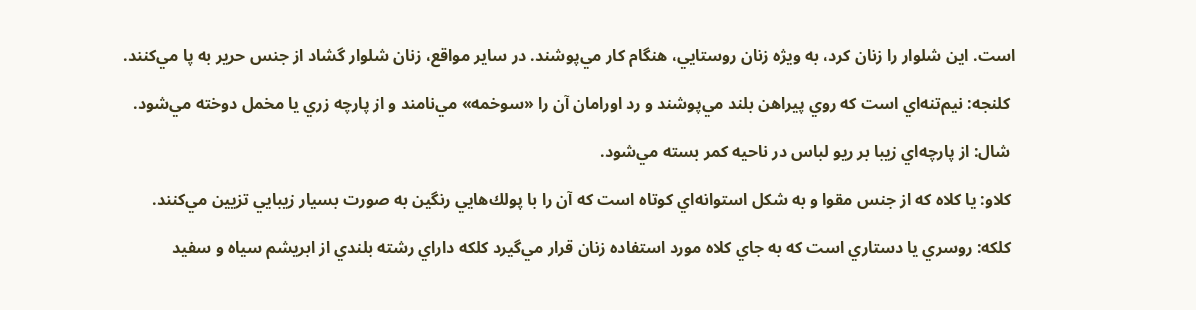است‌. اين‌ شلوار را زنان‌ كرد، به‌ ويژه‌ زنان‌ روستايي‌، هنگام‌ كار مي‌پوشند. در ساير مواقع‌، زنان‌ شلوار گشاد از جنس‌ حرير به‌ پا مي‌كنند.

 كلنجه‌: نيم‌تنه‌اي‌ است‌ كه‌ روي‌ پيراهن‌ بلند مي‌پوشند و رد اورامان‌ آن‌ را «سوخمه‌» مي‌نامند و از پارچه‌ زري‌ يا مخمل‌ دوخته‌ مي‌شود.

 شال‌: از پارچه‌اي‌ زيبا بر ريو لباس‌ در ناحيه‌ كمر بسته‌ مي‌شود.

 كلاو: يا كلاه‌ كه‌ از جنس‌ مقوا و به‌ شكل‌ استوانه‌اي‌ كوتاه‌ است‌ كه‌ آن‌ را با پولك‌هايي‌ رنگين‌ به‌ صورت‌ بسيار زيبايي‌ تزيين‌ مي‌كنند.

 كلكه‌: روسري‌ يا دستاري‌ است‌ كه‌ به‌ جاي‌ كلاه‌ مورد استفاده‌ زنان‌ قرار مي‌گيرد كلكه‌ داراي‌ رشته‌ بلندي‌ از ابريشم‌ سياه‌ و سفيد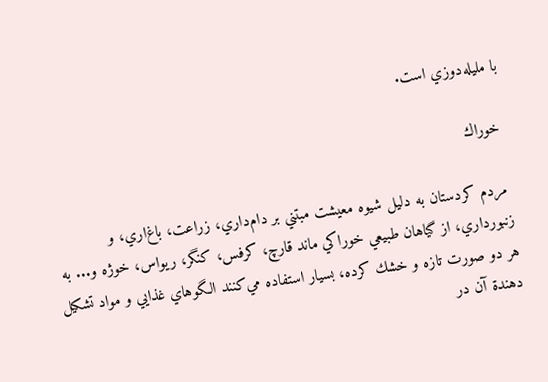با مليله‌دوزي‌ است‌.

 خوراك

 مردم‌ كردستان‌ به‌ دليل‌ شيوه‌ معيشت‌ مبتني‌ بر دام‌داري‌، زراعت‌، باغ‌اري‌، و زنبورداري‌، از گياهان‌ طبيعي‌ خوراكي‌ ماند قارچ‌، كرفس‌، كنگر، ريواس‌، خوژه‌ و... به‌ هر دو صورت‌ تازه‌ و خشك‌ كرده‌، بسيار استفاده‌ مي‌كنند الگوهاي‌ غذايي‌ و مواد تشكيل‌ دهندة‌ آن‌ در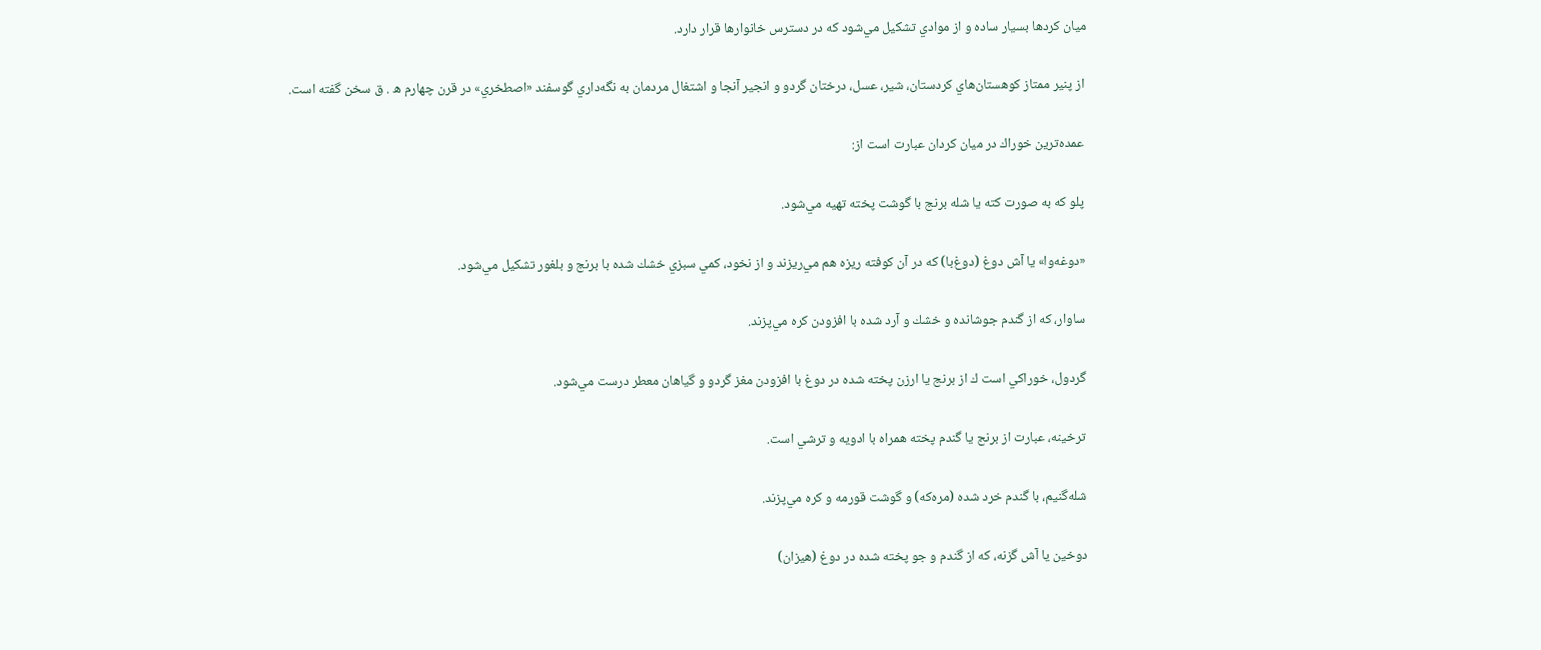ميان‌ كردها بسيار ساده‌ و از موادي‌ تشكيل‌ مي‌شود كه‌ در دسترس‌ خانوارها قرار دارد.

 از پنير ممتاز كوهستان‌هاي‌ كردستان‌، شير، عسل‌، درختان‌ گردو و انجير آنجا و اشتغال‌ مردمان‌ به‌ نگه‌داري‌ گوسفند «اصطخري‌» در قرن‌ چهارم‌ ه . ق‌ سخن‌ گفته‌ است‌.

 عمده‌ترين‌ خوراك‌ در ميان‌ كردان‌ عبارت‌ است‌ از:

 پلو كه‌ به‌ صورت‌ كته‌ يا شله‌ برنج‌ با گوشت‌ پخته‌ تهيه‌ مي‌شود.

 «دوغه‌وا» يا آش‌ دوغ‌ (دوغ‌با) كه‌ در آن‌ كوفته‌ ريزه‌ هم‌ مي‌ريزند و از نخود، كمي‌ سبزي‌ خشك‌ شده‌ با برنج‌ و بلغور تشكيل‌ مي‌شود.

 ساوار، كه‌ از گندم‌ جوشانده‌ و خشك‌ و آرد شده‌ با افزودن‌ كره‌ مي‌پزند.

 گردول‌، خوراكي‌ است‌ ك‌ از برنج‌ يا ارزن‌ پخته‌ شده‌ در دوغ‌ با افزودن‌ مغز گردو و گياهان‌ معطر درست‌ مي‌شود.

 ترخينه‌، عبارت‌ از برنج‌ يا گندم‌ پخته‌ همراه‌ با ادويه‌ و ترشي‌ است‌.

 شله‌گنيم‌، با گندم‌ خرد شده‌ (مره‌كه‌) و گوشت‌ قورمه‌ و كره‌ مي‌پزند.

 دوخين‌ يا آش‌ گزنه، كه‌ از گندم‌ و جو پخته‌ شده‌ در دوغ‌ (هيزان‌)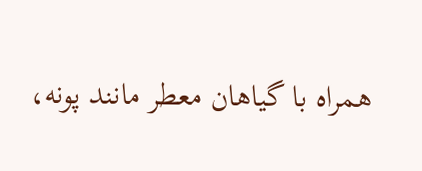همراه‌ با گياهان‌ معطر مانند پونه‌،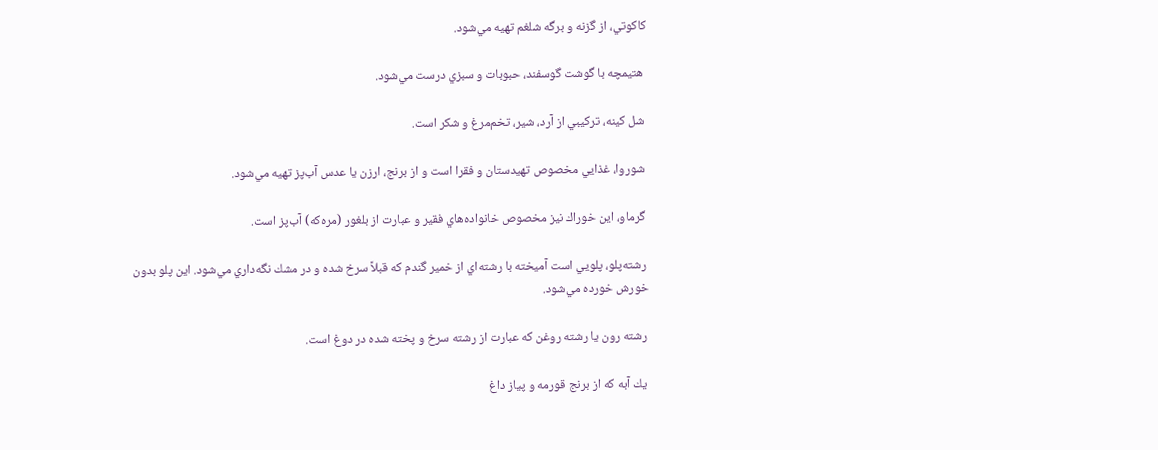كاكوتي‌، از گزنه‌ و برگه‌ شلغم‌ تهيه‌ مي‌شود.

 هتيمچه‌ با گوشت‌ گوسفند، حبوبات‌ و سبزي‌ درست‌ مي‌شود.

 شل‌ كينه، تركيبي‌ از آرد، شير، تخم‌مرغ‌ و شكر است‌.

 شوروا، غذايي‌ مخصوص‌ تهيدستان‌ و فقرا است‌ و از برنج‌، ارزن‌ يا عدس‌ آب‌پز تهيه‌ مي‌شود.

 گرماو، اين‌ خوراك‌ نيز مخصوص‌ خانواده‌هاي‌ فقير و عبارت‌ از بلغور (مره‌كه‌) آب‌پز است‌.

 رشته‌پلو، پلويي‌ است‌ آميخته‌ با رشته‌اي‌ از خمير گندم‌ كه‌ قبلاً سرخ‌ شده‌ و در مشك‌ نگه‌داري‌ مي‌شود. اين‌ پلو بدون‌ خورش‌ خورده‌ مي‌شود.

 رشته‌ رون‌ يا رشته‌ روغن‌ كه‌ عبارت‌ از رشته‌ سرخ‌ و پخته‌ شده‌ در دوغ‌ است‌.

 يك‌ آبه‌ كه‌ از برنج‌ قورمه‌ و پياز داغ‌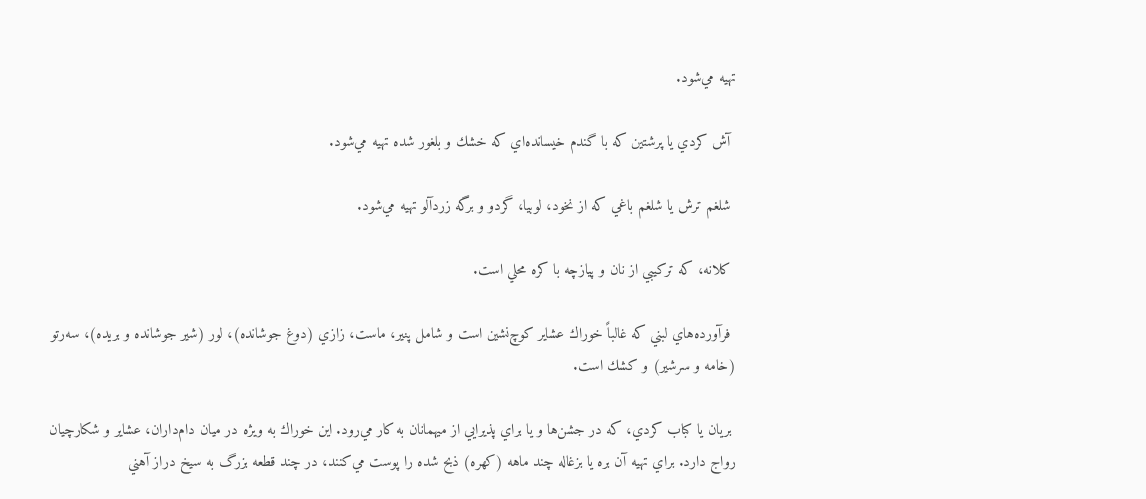تهيه‌ مي‌شود.

 آش‌ كردي‌ يا پرشتين‌ كه‌ با گندم‌ خيسانده‌اي‌ كه‌ خشك‌ و بلغور شده‌ تهيه‌ مي‌شود.

 شلغم‌ ترش‌ يا شلغم‌ باغي‌ كه‌ از نخود، لوبيا، گردو و برگه‌ زردآلو تهيه‌ مي‌شود.

 كلانه، كه‌ تركيبي‌ از نان‌ و پيازچه‌ با كره‌ محلي‌ است‌.

 فرآورده‌هاي‌ لبني‌ كه‌ غالباً خوراك‌ عشاير كوچ‌نشين‌ است‌ و شامل‌ پنير، ماست‌، زازي‌ (دوغ‌ جوشانده‌)، لور (شير جوشانده‌ و بريده‌)، سه‌رتو (خامه‌ و سرشير) و كشك‌ است‌.

 بريان‌ يا كباب‌ كردي‌، كه‌ در جشن‌ها و يا براي‌ پذيرايي‌ از ميهمانان‌ به‌ كار مي‌رود. اين‌ خوراك‌ به‌ ويژه‌ در ميان‌ دام‌داران‌، عشاير و شكارچيان‌ رواج‌ دارد. براي‌ تهيه‌ آن‌ بره‌ يا بزغاله‌ چند ماهه‌ (كهره‌) ذبح‌ شده‌ را پوست‌ مي‌كنند، در چند قطعه‌ بزرگ‌ به‌ سيخ‌ دراز آهني‌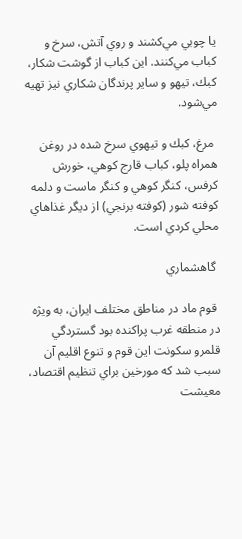يا چوبي‌ مي‌كشند و روي‌ آتش‌، سرخ‌ و كباب‌ مي‌كنند. اين‌ كباب‌ از گوشت‌ شكار، كبك‌، تيهو و ساير پرندگان‌ شكاري‌ نيز تهيه‌ مي‌شود.

 مرغ‌، كبك‌ و تيهوي‌ سرخ‌ شده‌ در روغن‌ همراه‌ پلو، كباب‌ قارج‌ كوهي‌، خورش‌ كرفس‌، كنگر كوهي‌ و كنگر ماست‌ و دلمه‌ كوفته‌ شور (كوفته‌ برنجي‌) از ديگر غذاهاي‌ محلي‌ كردي‌ است‌.

 گاهشماري

 قوم‌ ماد در مناطق‌ مختلف‌ ايران‌، به‌ ويژه‌ در منطقه‌ غرب‌ پراكنده‌ بود گستردگي‌ قلمرو سكونت‌ اين‌ قوم‌ و تنوع‌ اقليم‌ آن‌ سبب‌ شد كه‌ مورخين‌ براي‌ تنظيم‌ اقتصاد، معيشت‌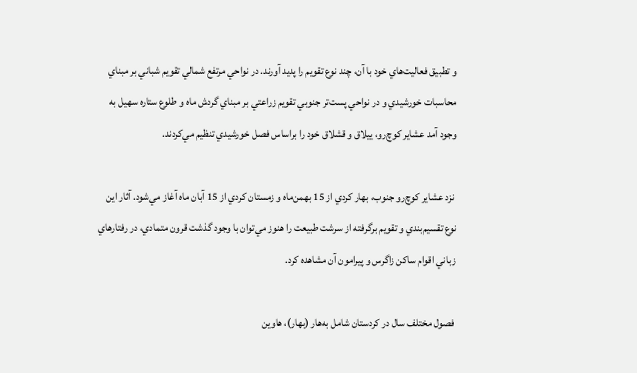و تطبيق‌ فعاليت‌هاي‌ خود با آن‌، چند نوع‌ تقويم‌ را پديد آورند. در نواحي‌ مرتفع‌ شمالي‌ تقويم‌ شباني‌ بر مبناي‌ محاسبات‌ خورشيدي‌ و در نواحي‌ پست‌تر جنوبي‌ تقويم‌ زراعتي‌ بر مبناي‌ گردش‌ ماه‌ و طلوع‌ ستاره‌ سهيل‌ به‌ وجود آمد عشاير كوچ‌رو، ييلاق‌ و قشلاق‌ خود را براساس‌ فصل‌ خورشيدي‌ تنظيم‌ مي‌كردند.

 نزد عشاير كوچ‌رو جنوب‌، بهار كردي‌ از 15 بهمن‌ماه‌ و زمستان‌ كردي‌ از 15 آبان‌ ماه‌ آغاز مي‌شود. آثار اين‌ نوع‌ تقسيم‌بندي‌ و تقويم‌ برگرفته‌ از سرشت‌ طبيعت‌ را هنوز مي‌توان‌ با وجود گذشت‌ قرون‌ متمادي‌، در رفتارهاي‌ زباني‌ اقوام‌ ساكن‌ زاگرس‌ و پيرامون‌ آن‌ مشاهده‌ كرد.

 فصول‌ مختلف‌ سال‌ در كردستان‌ شامل‌ به‌هار (بهار)، هاوين‌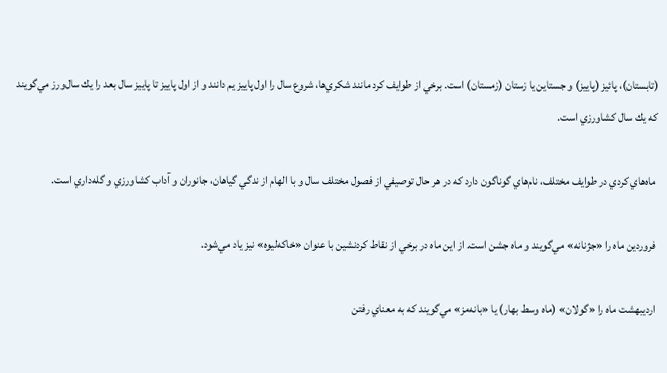(تابستان‌)، پائيز (پاييز) و جستاين‌ يا زستان‌ (زمستان‌) است‌. برخي‌ از طوايف‌ كرد مانند شكري‌ها، شروع‌ سال‌ را اول‌ پاييز يم‌ دانند و از اول‌ پاييز تا پاييز سال‌ بعد را يك‌ سال‌ورز مي‌گويند كه‌ يك‌ سال‌ كشاورزي‌ است‌.

 ماه‌هاي‌ كردي‌ در طوايف‌ مختلف‌، نام‌هاي‌ گوناگون‌ دارد كه‌ در هر حال‌ توصيفي‌ از فصول‌ مختلف‌ سال‌ و با الهام‌ از ندگي‌ گياهان‌، جانوران‌ و آداب‌ كشاورزي‌ و گله‌داري‌ است‌.

 فروردين‌ ماه‌ را «جژنانه‌» مي‌گويند و ماه‌ جشن‌ است‌. از اين‌ ماه‌ در برخي‌ از نقاط‌ كردنشين‌ با عنوان‌ «خاكه‌ليوه‌» نيز ياد مي‌شود.

 ارديبهشت‌ ماه‌ را «گولان‌» (ماه‌ وسط‌ بهار) يا «بانه‌مز» مي‌گويند كه‌ به‌ معناي‌ رفتن‌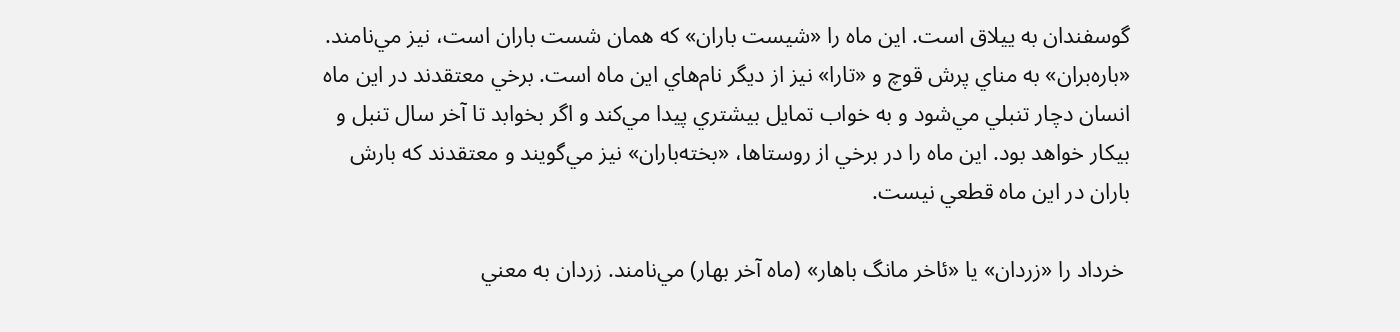گوسفندان‌ به‌ ييلاق‌ است‌. اين‌ ماه‌ را «شيست‌ باران‌» كه‌ همان‌ شست‌ باران‌ است‌، نيز مي‌نامند. «باره‌بران‌» به‌ مناي‌ پرش‌ قوچ‌ و «تارا» نيز از ديگر نام‌هاي‌ اين‌ ماه‌ است‌. برخي‌ معتقدند در اين‌ ماه‌ انسان‌ دچار تنبلي‌ مي‌شود و به‌ خواب‌ تمايل‌ بيشتري‌ پيدا مي‌كند و اگر بخوابد تا آخر سال‌ تنبل‌ و بيكار خواهد بود. اين‌ ماه‌ را در برخي‌ از روستاها، «بخته‌باران‌» نيز مي‌گويند و معتقدند كه‌ بارش‌ باران‌ در اين‌ ماه‌ قطعي‌ نيست‌.

 خرداد را «زردان‌» يا «ئاخر مانگ‌ باهار» (ماه‌ آخر بهار) مي‌نامند. زردان‌ به‌ معني‌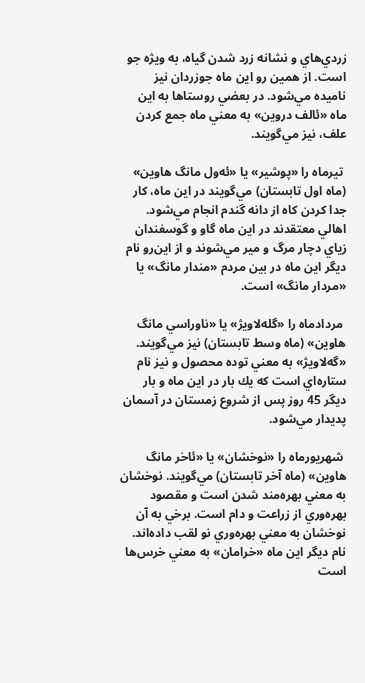زردي‌هاي‌ و نشانه‌ زرد شدن‌ گياه‌، به‌ ويژه‌ جو است‌. از همين‌ رو اين‌ ماه‌ جوزردان‌ نيز ناميده‌ مي‌شود. در بعضي‌ روستاها به‌ اين‌ ماه‌ «ئالف‌ دروين‌» به‌ معني‌ ماه‌ جمع‌ كردن‌ علف‌، نيز مي‌گويند.

 تيرماه‌ را «پوشير» يا «ئه‌ول‌ مانگ‌ هاوين‌» (ماه‌ اول‌ تابستان‌) مي‌گويند در اين‌ ماه‌، كار جدا كردن‌ كاه‌ از دانه‌ گندم‌ انجام‌ مي‌شود. اهالي‌ معتقدند در اين‌ ماه‌ گاو و گوسفندان‌ زياي‌ دچار مرگ‌ و مير مي‌شوند و از اين‌رو نام‌ ديگر اين‌ ماه‌ در بين‌ مردم‌ «مندار مانگ‌» يا «مردار مانگ‌» است‌.

 مردادماه‌ را «گله‌لاويژ» يا «ناوراسي‌ مانگ‌ هاوين‌» (ماه‌ وسط‌ تابستان‌) نيز مي‌گويند. «گه‌لاويژ» به‌ معني‌ توده‌ محصول‌ و نيز نام‌ ستاره‌اي‌ است‌ كه‌ يك‌ بار در اين‌ ماه‌ و بار ديگر 45 روز پس‌ از شروع‌ زمستان‌ در آسمان‌ پديدار مي‌شود.

 شهريورماه‌ را «نوخشان‌» يا «ئاخر مانگ‌ هاوين‌» (ماه‌ آخر تابستان‌) مي‌گويند. نوخشان‌ به‌ معني‌ بهره‌مند شدن‌ است‌ و مقصود بهره‌وري‌ از زراعت‌ و دام‌ است‌. برخي‌ به‌ آن‌ نوخشان‌ به‌ معني‌ بهره‌وري‌ نو لقب‌ داده‌اند. نام‌ ديگر اين‌ ماه‌ «خرامان‌» به‌ معني‌ خرس‌ها است‌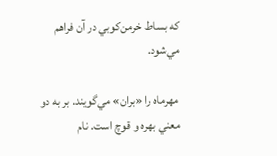كه‌ بساط‌ خرمن‌كوبي‌ در آن‌ فراهم‌ مي‌شود.

 مهرماه‌ را «بران‌» مي‌گويند. بر به‌ دو معني‌ بهره‌ و قوچ‌ است‌. نام‌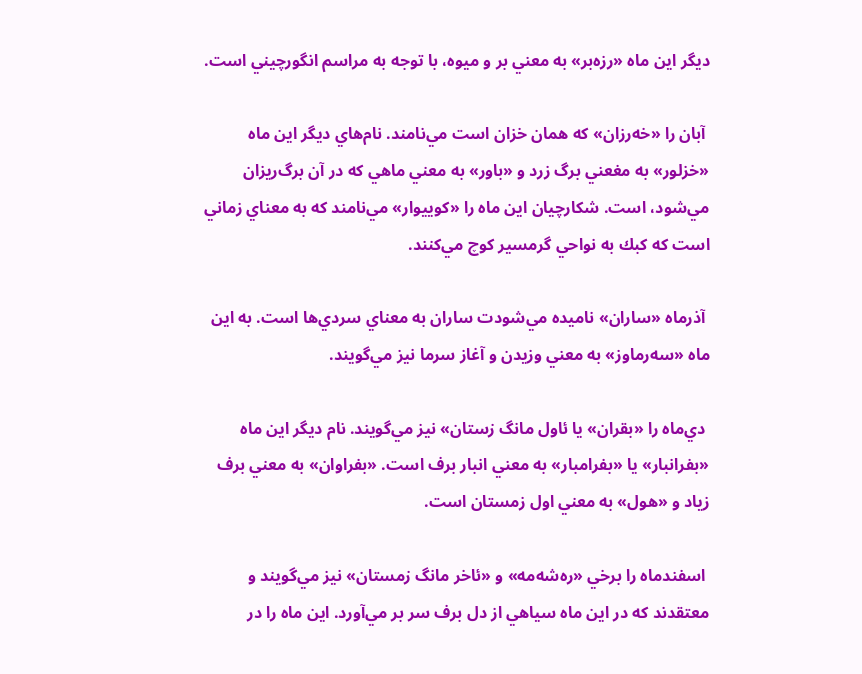ديگر اين‌ ماه‌ «رزه‌بر» به‌ معني‌ بر و ميوه‌، با توجه‌ به‌ مراسم‌ انگورچيني‌ است‌.

 آبان‌ را «خه‌رزان‌» كه‌ همان‌ خزان‌ است‌ مي‌نامند. نام‌هاي‌ ديگر اين‌ ماه‌ «خزلور» به‌ مغعني‌ برگ‌ زرد و «باور» به‌ معني‌ ماهي‌ كه‌ در آن‌ برگ‌ريزان‌ مي‌شود، است‌. شكارچيان‌ اين‌ ماه‌ را «كوييوار» مي‌نامند كه‌ به‌ معناي‌ زماني‌ است‌ كه‌ كبك‌ به‌ نواحي‌ گرمسير كوچ‌ مي‌كنند.

 آذرماه‌ «ساران‌» ناميده‌ مي‌شودت‌ ساران‌ به‌ معناي‌ سردي‌ها است‌. به‌ اين‌ ماه‌ «سه‌رماوز» به‌ معني‌ وزيدن‌ و آغاز سرما نيز مي‌گويند.

 دي‌ماه‌ را «بقران‌» يا ئاول‌ مانگ‌ زستان‌» نيز مي‌گويند. نام‌ ديگر اين‌ ماه‌ «بفرانبار» يا «بفرامبار» به‌ معني‌ انبار برف‌ است‌. «بفراوان‌» به‌ معني‌ برف‌ زياد و «هول‌» به‌ معني‌ اول‌ زمستان‌ است‌.

 اسفندماه‌ را برخي‌ «ره‌شه‌مه‌» و «ئاخر مانگ‌ زمستان‌» نيز مي‌گويند و معتقدند كه‌ در اين‌ ماه‌ سياهي‌ از دل‌ برف‌ سر بر مي‌آورد. اين‌ ماه‌ را در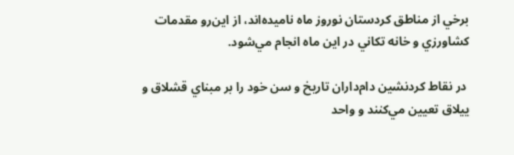برخي‌ از مناطق‌ كردستان‌ نوروز ماه‌ ناميده‌اند، از اين‌رو مقدمات‌ كشاورزي‌ و خانه‌ تكاني‌ در اين‌ ماه‌ انجام‌ مي‌شود.

 در نقاط‌ كردنشين‌ دام‌داران‌ تاريخ‌ و سن‌ خود را بر مبناي‌ قشلاق‌ و ييلاق‌ تعيين‌ مي‌كنند و واحد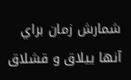شمارش‌ زمان‌ براي‌ آنها ييلاق‌ و قشلاق‌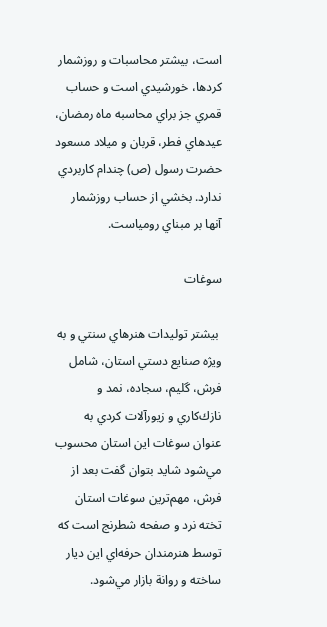است‌، بيشتر محاسبات‌ و روزشمار كردها، خورشيدي‌ است‌ و حساب‌ قمري‌ جز براي‌ محاسبه‌ ماه‌ رمضان‌، عيدهاي‌ فطر، قربان‌ و ميلاد مسعود حضرت‌ رسول‌ (ص‌) چندام‌ كاربردي‌ ندارد. بخشي‌ از حساب‌ روزشمار آنها بر مبناي‌ رومياست‌.

سوغات

 بيشتر توليدات‌ هنرهاي‌ سنتي‌ و به‌ ويژه‌ صنايع‌ دستي‌ استان‌، شامل‌ فرش‌، گليم‌، سجاده‌، نمد و نازك‌كاري‌ و زيورآلات‌ كردي‌ به‌ عنوان‌ سوغات‌ اين‌ استان‌ محسوب‌ مي‌شود شايد بتوان‌ گفت‌ بعد از فرش‌، مهم‌ترين‌ سوغات‌ استان‌ تخته‌ نرد و صفحه‌ شطرنج‌ است‌ كه‌ توسط‌ هنرمندان‌ حرفه‌اي‌ اين‌ ديار ساخته‌ و روانة‌ بازار مي‌شود.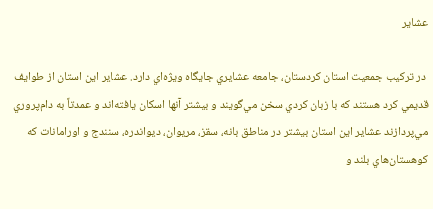عشاير

 در تركيب‌ جمعيت‌ استان‌ كردستان‌، جامعه‌ عشايري‌ جايگاه‌ ويژه‌اي‌ دارد. عشاير اين‌ استان‌ از طوايف‌ قديمي‌ كرد هستند كه‌ با زبان‌ كردي‌ سخن‌ مي‌گويند و بيشتر آنها اسكان‌ يافته‌اند و عمدتاً به‌ دام‌پروري‌ مي‌پردازند عشاير اين‌ استان‌ بيشتر در مناطق‌ بانه‌، سقز، مريوان‌، ديواندره‌، سنندج‌ و اورامانات‌ كه‌ كوهستان‌هاي‌ بلند و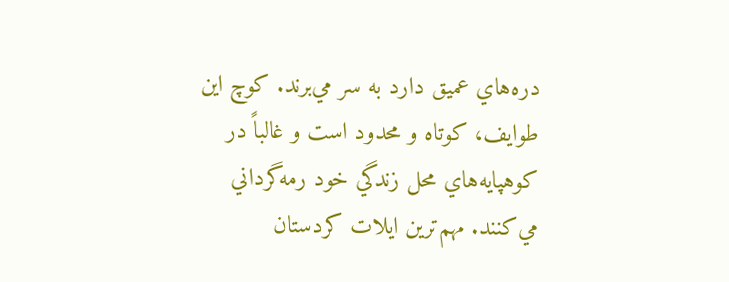دره‌هاي‌ عميق‌ دارد به‌ سر مي‌برند. كوچ‌ اين‌ طوايف‌، كوتاه‌ و محدود است‌ و غالباً در كوهپايه‌هاي‌ محل‌ زندگي‌ خود رمه‌گرداني‌ مي‌كنند. مهم‌ترين‌ ايلات‌ كردستان‌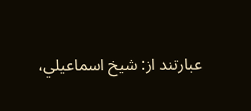عبارتند از: شيخ‌ اسماعيلي‌،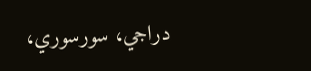دراجي‌، سورسوري‌،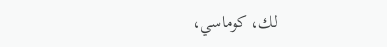لك‌، كوماسي‌،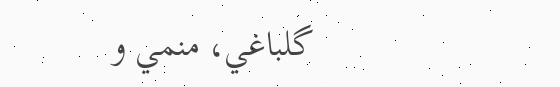گلباغي‌، منمي‌ و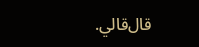قال‌قالي‌.